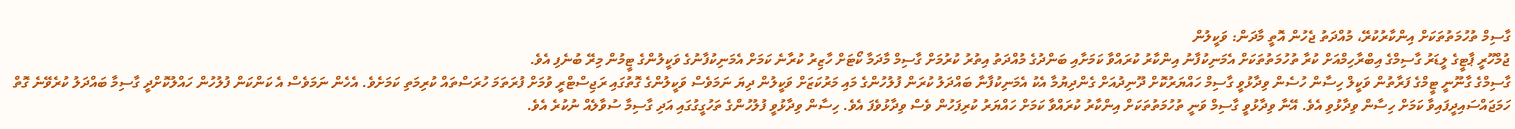ގާސިމް ތުހުމަތުތަކަށް އިންކާރުކުރޭ، މުއްދަތު ޖެހުން އޮތީ މާދަން: ވަކީލުން
ޖުމްހޫރީ ޕާޓީގެ ލީޑަރު ގާސިމްގެ އިބްރާހިމްއަށް ކުރާ ތުހުމަތުތަކަށް އެމަނިކުފާނު އިންކާރު ކުރައްވާ ކަމަށާއި ބަންދުގެ މުއްދަތު އިތުރު ކުރުމަށް ގާސިމް މާދަމާ ކޯޓަށް ހާޒިރު ކުރާނެ ކަމަށް އެމަނިކުފާނުގެ ވަކީލުންގެ ޓީމުން މިރޭ ބުނެފި އެވެ.
ގާސިމްގެ ގާނޫނީ ޓީމްގެ ފަރާތުން ވަކީލް ހިސާން ހުސެން ވިދާޅުވީ ގާސިމް ހައްޔަރުކޮށް ދޫނިދުއަށް ގެންދިޔުމާ އެކު އެމަނިކުފާނާ ބައްދަލު ކުރަން ފުލުހުންގެ މައި މަރުކަޒަށް ވަކީލުން ދިޔަ ނަމަވެސް ވަކީލުންގެ ގޮތުގައި ރަޖިސްޓްރީ ވުމަށް ފުރަތަމަ ހުރަސްތައް ކުރިމަތި ކަމަށެވެ. އެހެން ނަމަވެސް އެ ކަންކަން ފުލުހުން ހައްލުކޮށްދީ ގާސިމާ ބައްދަލު ކުރެވޭނެ ގޮތް ހަމަޖައްސައިދީފައިވާ ކަމަށް ހިސާން ވިދާޅުވި އެވެ. އޭނާ ވިދާޅުވީ ގާސިމް ވަނީ ތުހުމަތުތަކަށް އިންކާރު ކުރައްވާ ކަމަށް ހައްޔަރު ކުރިފަހުން ވެސް ވިދާޅުވެފަ އެވެ. ހިސާން ވިދާޅުވީ ފުލުހުންގެ ތަހުގީގުގައި އަދި ގާސިމާ ސުވާލެއް ނުކުރެ އެވެ.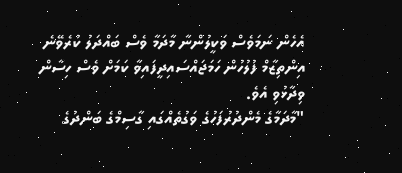އެހެން ނަމަވެސް ވަކީލުންނާ މާދަމާ ވެސް ބައްދަލު ކުރެވޭނެ އިންތިޒާމް ފުލުހުން ހަމަޖައްސައިދީފައިވާ ކަމަށް ވެސް ހިސާން ވިދާޅުވި އެވެ.
"މާދަމާގެ މެންދުރުފަހުގެ ވަގުތެއްގައި ގާސިމްގެ ބަންދުގެ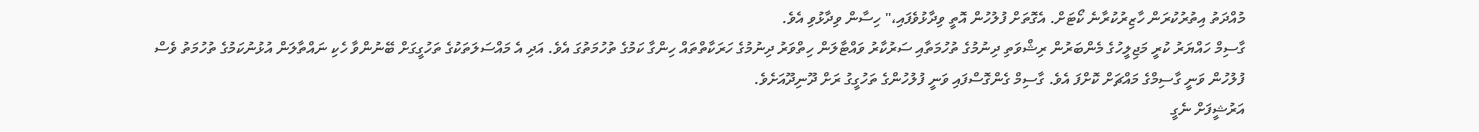މުއްދަތު އިތުރުކުރަން ހާޒިރުކުރާނެ ކޯޓަށް. އެގޮތަށް ފުލުހުން އޮތީ ވިދާޅުވެފައި،" ހިސާން ވިދާޅުވި އެވެ.
ގާސިމް ހައްޔަރު ކުރީ މަޖިލީހުގެ މެންބަރުން ރިޝްވަތި ދިނުމުގެ ތުހުމަތާއި ސަރުކާރު ވައްޓާލަން ހިތްވަރު ދިނުމުގެ ހަރަކާތްތައް ހިންގާ ކަމުގެ ތުހުމަތުގަ އެވެ. އަދި އެ މައްސަލަތަކުގެ ތަހުގީގަށް ބޭނުންވާ ހެކި ނައްތާލަން އުޅުނުކަމުގެ ތުހުމަތު ވެސް ފުލުހުން ވަނީ ގާސިމްގެ މައްޗަށް ކޮށްފަ އެވެ. ގާސިމް ގެންގޮސްފައި ވަނީ ފުލުހުންގެ ތަހުގީގު ރަށް ދޫނިދޫއަށެވެ.
އަރުޝީފަށް ނެގީ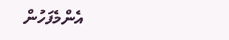އެންމެފަހުން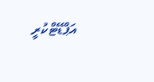އަޕްޑޭޓްކުރީ